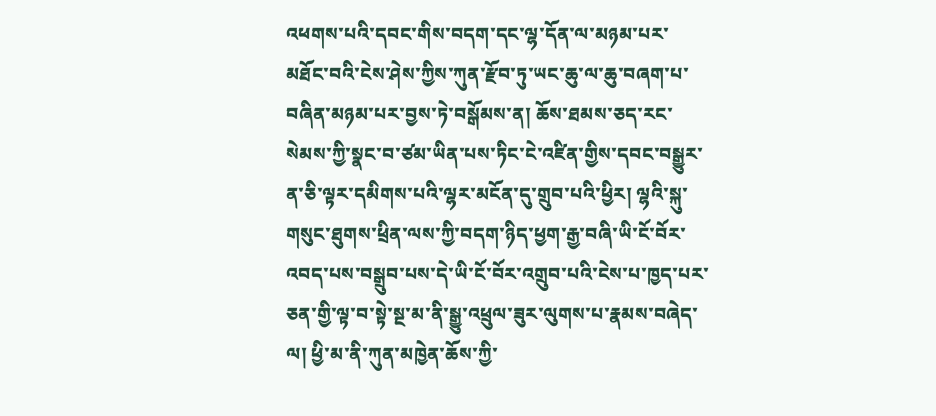འཕགས་པའི་དབང་གིས་བདག་དང་ལྷ་དོན་ལ་མཉམ་པར་མཐོང་བའི་ངེས་ཤེས་ཀྱིས་ཀུན་རྫོབ་ཏུ་ཡང་ཆུ་ལ་ཆུ་བཞག་པ་བཞིན་མཉམ་པར་བྱས་ཏེ་བསྒོམས་ན། ཆོས་ཐམས་ཅད་རང་སེམས་ཀྱི་སྣང་བ་ཙམ་ཡིན་པས་ཏིང་ངེ་འཛིན་གྱིས་དབང་བསྒྱུར་ན་ཅི་ལྟར་དམིགས་པའི་ལྷར་མངོན་དུ་གྲུབ་པའི་ཕྱིར། ལྷའི་སྐུ་གསུང་ཐུགས་ཕྲིན་ལས་ཀྱི་བདག་ཉིད་ཕྱག་རྒྱ་བཞི་ཡི་ངོ་བོར་འབད་པས་བསྒྲུབ་པས་དེ་ཡི་ངོ་བོར་འགྲུབ་པའི་ངེས་པ་ཁྱད་པར་ཅན་གྱི་ལྟ་བ་སྟེ་སྔ་མ་ནི་སྒྱུ་འཕྲུལ་ཟུར་ལུགས་པ་རྣམས་བཞེད་ལ། ཕྱི་མ་ནི་ཀུན་མཁྱེན་ཆོས་ཀྱི་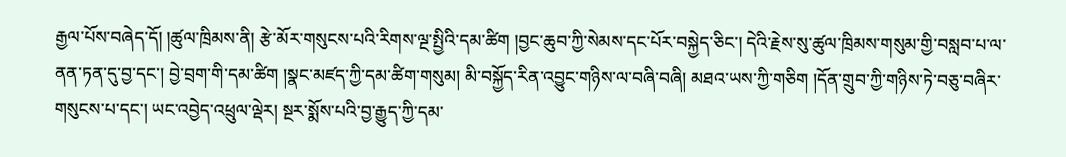རྒྱལ་པོས་བཞེད་དོ། །ཚུལ་ཁྲིམས་ནི། རྩེ་མོར་གསུངས་པའི་རིགས་ལྔ་སྤྱིའི་དམ་ཚིག །བྱང་ཆུབ་ཀྱི་སེམས་དང་པོར་བསྐྱེད་ཅིང་། དེའི་རྗེས་སུ་ཚུལ་ཁྲིམས་གསུམ་གྱི་བསླབ་པ་ལ་ནན་ཏན་དུ་བྱ་དང་། བྱེ་བྲག་གི་དམ་ཚིག །སྣང་མཛད་ཀྱི་དམ་ཚིག་གསུམ། མི་བསྐྱོད་རིན་འབྱུང་གཉིས་ལ་བཞི་བཞི། མཐའ་ཡས་ཀྱི་གཅིག །དོན་གྲུབ་ཀྱི་གཉིས་ཏེ་བཅུ་བཞིར་གསུངས་པ་དང་། ཡང་འབྱེད་འཕྲུལ་ལྡེར། སྔར་སྨོས་པའི་བྱ་རྒྱུད་ཀྱི་དམ་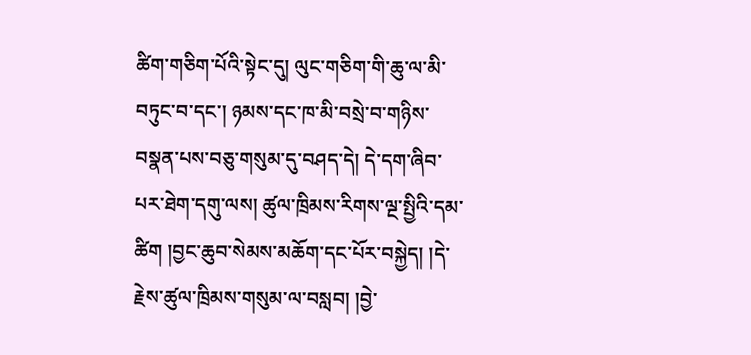ཚིག་གཅིག་པོའི་སྟེང་དུ། ལུང་གཅིག་གི་ཆུ་ལ་མི་བཏུང་བ་དང་། ཉམས་དང་ཁ་མི་བསྲེ་བ་གཉིས་བསྣན་པས་བཅུ་གསུམ་དུ་བཤད་དེ། དེ་དག་ཞིབ་པར་ཐེག་དགུ་ལས། ཚུལ་ཁྲིམས་རིགས་ལྔ་སྤྱིའི་དམ་ཚིག །བྱང་ཆུབ་སེམས་མཆོག་དང་པོར་བསྐྱེད། །དེ་རྗེས་ཚུལ་ཁྲིམས་གསུམ་ལ་བསླབ། །བྱེ་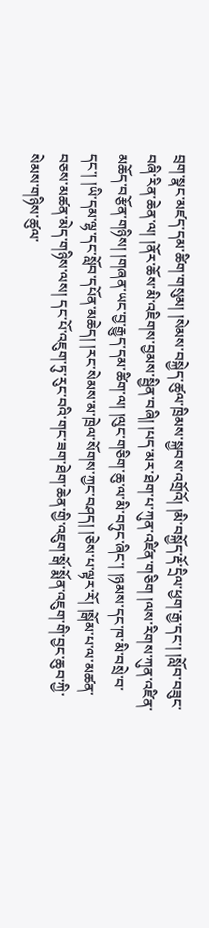བྲག་སྣང་མཛད་དམ་ཚིག་གསུམ། །སེམས་བསྐྱེད་ཚུལ་ཁྲིམས་སྐྱབས་འགྲོའོ། །མི་བསྐྱོད་རྡོ་དྲིལ་ཕྱག་རྒྱ་དང་། །སློབ་བཟུང་བཞི་རིན་ཆེན་ལ། །ནོར་ཆོས་མི་འཇིགས་བྱམས་སྦྱིན་བཞི། །པད་མར་ཐེག་པ་ཀུན་འཛིན་གཅིག །ལས་རིགས་ཀུན་འཛིན་མཆོད་བརྩོན་གཉིས། །གཞན་ཡང་བྱ་རྒྱུད་དམ་ཚིག་ལ། །ལུང་གཅིག་ཆུ་ལ་མི་བཏུང་ཞིང་། །ཉམས་དང་ཁ་མི་བསྲེ་བ་དང་། །ཡི་དམ་ལྷ་དང་སློབ་དཔོན་མཆེད། །རང་སེམས་མ་ཁྲེལ་སོགས་ཀྱང་བཤད། །ཅེས་པ་ལྟར་རོ། །སྒོམ་པ་ལ་མཚན་བཅས་མཚན་མེད་གཉིས་ལས། དང་པོ་འཇུག་ཏུ་རུང་བའི་གང་ཟག་ཐེག་ཆེན་གྱི་འཇུག་སྒོ་སྨོན་འཇུག་གི་བྱང་ཆུབ་ཀྱི་སེམས་གཉིས་ཚུལ་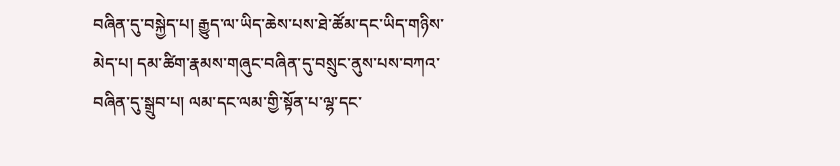བཞིན་དུ་བསྐྱེད་པ། རྒྱུད་ལ་ཡིད་ཆེས་པས་ཐེ་ཚོམ་དང་ཡིད་གཉིས་མེད་པ། དམ་ཚིག་རྣམས་གཞུང་བཞིན་དུ་བསྲུང་ནུས་པས་བཀའ་བཞིན་དུ་སྒྲུབ་པ། ལམ་དང་ལམ་གྱི་སྟོན་པ་ལྷ་དང་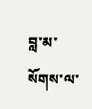བླ་མ་སོགས་ལ་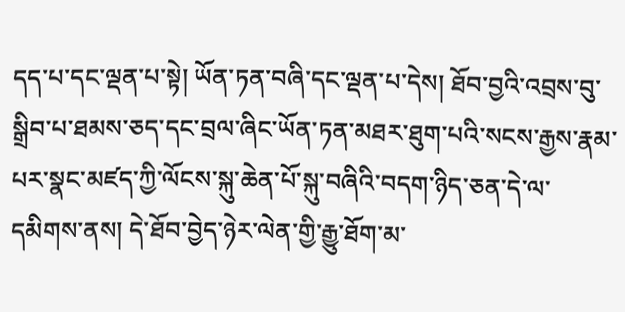དད་པ་དང་ལྡན་པ་སྟེ། ཡོན་ཏན་བཞི་དང་ལྡན་པ་དེས། ཐོབ་བྱའི་འབྲས་བུ་སྒྲིབ་པ་ཐམས་ཅད་དང་བྲལ་ཞིང་ཡོན་ཏན་མཐར་ཐུག་པའི་སངས་རྒྱས་རྣམ་པར་སྣང་མཛད་ཀྱི་ལོངས་སྐུ་ཆེན་པོ་སྐུ་བཞིའི་བདག་ཉིད་ཅན་དེ་ལ་དམིགས་ནས། དེ་ཐོབ་བྱེད་ཉེར་ལེན་གྱི་རྒྱུ་ཐོག་མ་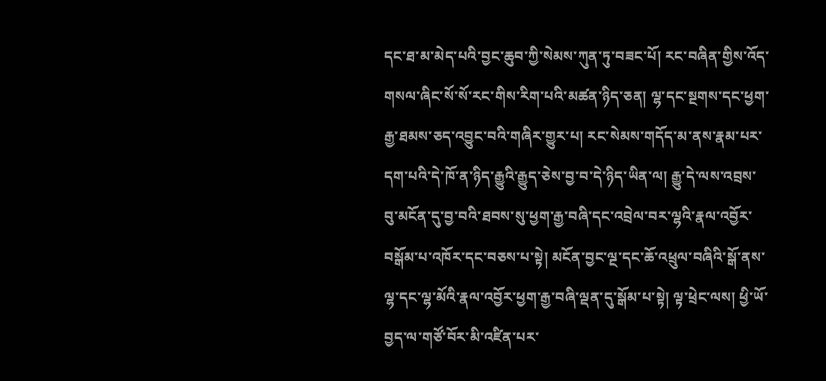དང་ཐ་མ་མེད་པའི་བྱང་ཆུབ་ཀྱི་སེམས་ཀུན་ཏུ་བཟང་པོ། རང་བཞིན་གྱིས་འོད་གསལ་ཞིང་སོ་སོ་རང་གིས་རིག་པའི་མཚན་ཉིད་ཅན། ལྷ་དང་སྔགས་དང་ཕྱག་རྒྱ་ཐམས་ཅད་འབྱུང་བའི་གཞིར་གྱུར་པ། རང་སེམས་གདོད་མ་ནས་རྣམ་པར་དག་པའི་དེ་ཁོ་ན་ཉིད་རྒྱུའི་རྒྱུད་ཅེས་བྱ་བ་དེ་ཉིད་ཡིན་ལ། རྒྱུ་དེ་ལས་འབྲས་བུ་མངོན་དུ་བྱ་བའི་ཐབས་སུ་ཕྱག་རྒྱ་བཞི་དང་འབྲེལ་བར་ལྷའི་རྣལ་འབྱོར་བསྒོམ་པ་འཁོར་དང་བཅས་པ་སྟེ། མངོན་བྱང་ལྔ་དང་ཆོ་འཕྲུལ་བཞིའི་སྒོ་ནས་ལྷ་དང་ལྷ་མོའི་རྣལ་འབྱོར་ཕྱག་རྒྱ་བཞི་ལྡན་དུ་སྒོམ་པ་སྟེ། ལྟ་ཕྲེང་ལས། ཕྱི་ཡོ་བྱད་ལ་གཙོ་བོར་མི་འཛིན་པར་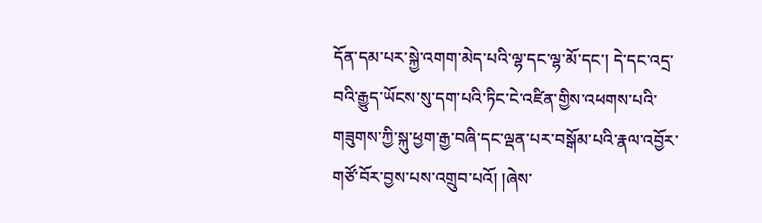དོན་དམ་པར་སྐྱེ་འགག་མེད་པའི་ལྷ་དང་ལྷ་མོ་དང་། དེ་དང་འདྲ་བའི་རྒྱུད་ཡོངས་སུ་དག་པའི་ཏིང་ངེ་འཛིན་གྱིས་འཕགས་པའི་གཟུགས་ཀྱི་སྐུ་ཕྱག་རྒྱ་བཞི་དང་ལྡན་པར་བསྒོམ་པའི་རྣལ་འབྱོར་གཙོ་བོར་བྱས་པས་འགྲུབ་པའོ། །ཞེས་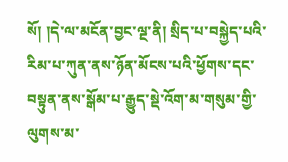སོ། །དེ་ལ་མངོན་བྱང་ལྔ་ནི། སྲིད་པ་བསྐྱེད་པའི་རིམ་པ་ཀུན་ནས་ཉོན་མོངས་པའི་ཕྱོགས་དང་བསྟུན་ནས་སྒོམ་པ་རྒྱུད་སྡེ་འོག་མ་གསུམ་གྱི་ལུགས་མ་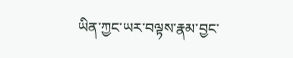ཡིན་ཀྱང་ཡར་བལྟས་རྣམ་བྱང་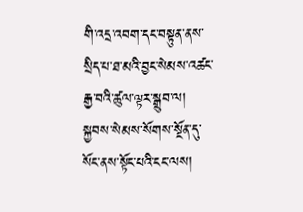གི་འདྲ་འབག་དང་བསྟུན་ནས་སྲིད་པ་ཐ་མའི་བྱང་སེམས་འཚང་རྒྱ་བའི་ཚུལ་ལྟར་སྒྲུབ་ལ། སྐྱབས་སེམས་སོགས་སྔོན་དུ་སོང་ནས་སྟོང་པའི་ངང་ལས།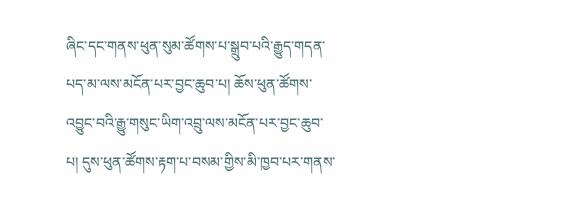ཞིང་དང་གནས་ཕུན་སུམ་ཚོགས་པ་སྒྲུབ་པའི་རྒྱུད་གདན་པད་མ་ལས་མངོན་པར་བྱང་ཆུབ་པ། ཆོས་ཕུན་ཚོགས་འབྱུང་བའི་རྒྱུ་གསུང་ཡིག་འབྲུ་ལས་མངོན་པར་བྱང་ཆུབ་པ། དུས་ཕུན་ཚོགས་རྟག་པ་བསམ་གྱིས་མི་ཁྱབ་པར་གནས་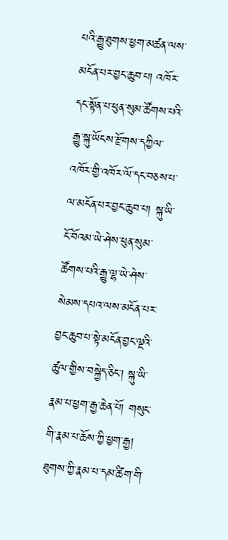པའི་རྒྱུ་ཐུགས་ཕྱག་མཚན་ལས་མངོན་པར་བྱང་ཆུབ་པ། འཁོར་དང་སྟོན་པ་ཕུན་སུམ་ཚོགས་པའི་རྒྱུ་སྐུ་ཡོངས་རྫོགས་དཀྱིལ་འཁོར་གྱི་འཁོར་ལོ་དང་བཅས་པ་ལ་མངོན་པར་བྱང་ཆུབ་པ། སྐུ་ཡི་ངོ་བོའམ་ཡེ་ཤེས་ཕུན་སུམ་ཚོགས་པའི་རྒྱུ་ལྷ་ཡེ་ཤེས་སེམས་དཔའ་ལས་མངོན་པར་བྱང་ཆུབ་པ་སྟེ་མངོན་བྱང་ལྔའི་ཚུལ་གྱིས་བསྐྱེད་ཅིང་། སྐུ་ཡི་རྣམ་པ་ཕྱག་རྒྱ་ཆེན་པོ། གསུང་གི་རྣམ་པ་ཆོས་ཀྱི་ཕྱག་རྒྱ། ཐུགས་ཀྱི་རྣམ་པ་དམ་ཚིག་གི་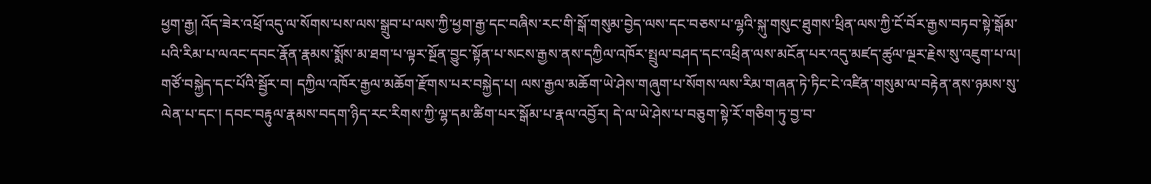ཕྱག་རྒྱ། འོད་ཟེར་འཕྲོ་འདུ་ལ་སོགས་པས་ལས་སྒྲུབ་པ་ལས་ཀྱི་ཕྱག་རྒྱ་དང་བཞིས་རང་གི་སྒོ་གསུམ་བྱེད་ལས་དང་བཅས་པ་ལྷའི་སྐུ་གསུང་ཐུགས་ཕྲིན་ལས་ཀྱི་ངོ་བོར་རྒྱས་བཏབ་སྟེ་སྒོམ་པའི་རིམ་པ་ལའང་དབང་རྣོན་རྣམས་སྨོས་མ་ཐག་པ་ལྟར་སྔོན་བྱུང་སྟོན་པ་སངས་རྒྱས་ནས་དཀྱིལ་འཁོར་སྤྲུལ་བཤད་དང་འཕྲིན་ལས་མངོན་པར་འདུ་མཛད་ཚུལ་ལྔར་རྗེས་སུ་འཇུག་པ་ལ། གཙོ་བསྐྱེད་དང་པོའི་སྦྱོར་བ། དཀྱིལ་འཁོར་རྒྱལ་མཆོག་རྫོགས་པར་བསྐྱེད་པ། ལས་རྒྱལ་མཆོག་ཡེ་ཤེས་གཞུག་པ་སོགས་ལས་རིམ་གཞན་ཏེ་ཏིང་ངེ་འཛིན་གསུམ་ལ་བརྟེན་ནས་ཉམས་སུ་ལེན་པ་དང་། དབང་བརྟུལ་རྣམས་བདག་ཉིད་རང་རིགས་ཀྱི་ལྷ་དམ་ཚིག་པར་སྒོམ་པ་རྣལ་འབྱོར། དེ་ལ་ཡེ་ཤེས་པ་བཅུག་སྟེ་རོ་གཅིག་ཏུ་བྱ་བ་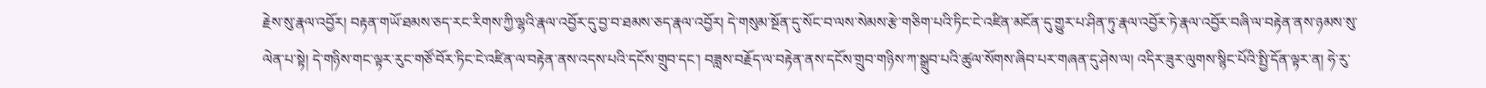རྗེས་སུ་རྣལ་འབྱོར། བརྟན་གཡོ་ཐམས་ཅད་རང་རིགས་ཀྱི་ལྷའི་རྣལ་འབྱོར་དུ་བྱ་བ་ཐམས་ཅད་རྣལ་འབྱོར། དེ་གསུམ་སྔོན་དུ་སོང་བ་ལས་སེམས་རྩེ་གཅིག་པའི་ཏིང་ངེ་འཛིན་མངོན་དུ་གྱུར་པ་ཤིན་ཏུ་རྣལ་འབྱོར་ཏེ་རྣལ་འབྱོར་བཞི་ལ་བརྟེན་ནས་ཉམས་སུ་ལེན་པ་སྟེ། དེ་གཉིས་གང་ལྟར་རུང་གཙོ་བོར་ཏིང་ངེ་འཛིན་ལ་བརྟེན་ནས་འདས་པའི་དངོས་གྲུབ་དང་། བཟླས་བརྗོད་ལ་བརྟེན་ནས་དངོས་གྲུབ་གཉིས་ཀ་སྒྲུབ་པའི་ཚུལ་སོགས་ཞིབ་པར་གཞན་དུ་ཤེས་ལ། འདིར་ཟུར་ལུགས་སྙིང་པོའི་སྤྱི་དོན་ལྟར་ན། ཧེ་རུ་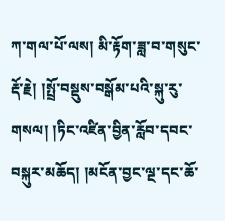ཀ་གལ་པོ་ལས། མི་རྟོག་ཟླ་བ་གསུང་རྡོ་རྗེ། །སྤྲོ་བསྡུས་བསྒོམ་པའི་སྐུ་རུ་གསལ། །ཏིང་འཛིན་བྱིན་རློབ་དབང་བསྐུར་མཆོད། །མངོན་བྱང་ལྔ་དང་ཆོ་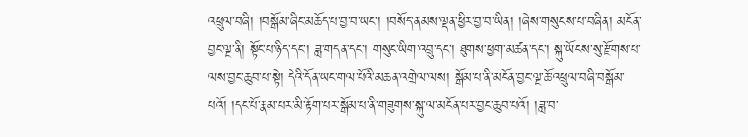འཕྲུལ་བཞི། །བསྒོམ་ཞིང་མཆོད་པ་བྱ་བ་ཡང་། །བསོད་ནམས་ལྡན་ཕྱིར་བྱ་བ་ཡིན། །ཞེས་གསུངས་པ་བཞིན། མངོན་བྱང་ལྔ་ནི། སྟོང་པ་ཉིད་དང་། ཟླ་གདན་དང་། གསུང་ཡིག་འབྲུ་དང་། ཐུགས་ཕྱག་མཚན་དང་། སྐུ་ཡོངས་སུ་རྫོགས་པ་ལས་བྱང་ཆུབ་པ་སྟེ། དེའི་དོན་ཡང་གལ་པོའི་མཆན་འགྲེལ་ལས། སྒོམ་པ་ནི་མངོན་བྱང་ལྔ་ཆོ་འཕྲུལ་བཞི་བསྒོམ་པའོ། །དང་པོ་རྣམ་པར་མི་རྟོག་པར་སྒོམ་པ་ནི་གཟུགས་སྐུ་ལ་མངོན་པར་བྱང་ཆུབ་པའོ། །ཟླ་བ་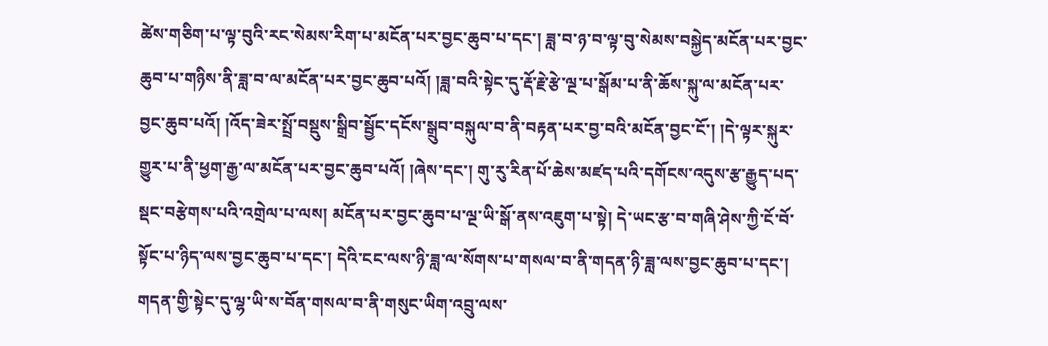ཚེས་གཅིག་པ་ལྟ་བུའི་རང་སེམས་རིག་པ་མངོན་པར་བྱང་ཆུབ་པ་དང་། ཟླ་བ་ཉ་བ་ལྟ་བུ་སེམས་བསྐྱེད་མངོན་པར་བྱང་ཆུབ་པ་གཉིས་ནི་ཟླ་བ་ལ་མངོན་པར་བྱང་ཆུབ་པའོ། །ཟླ་བའི་སྟེང་དུ་རྡོ་རྗེ་རྩེ་ལྔ་པ་སྒོམ་པ་ནི་ཆོས་སྐུ་ལ་མངོན་པར་བྱང་ཆུབ་པའོ། །འོད་ཟེར་སྤྲོ་བསྡུས་སྒྲིབ་སྦྱོང་དངོས་སྒྲུབ་བསྐུལ་བ་ནི་བརྟན་པར་བྱ་བའི་མངོན་བྱང་ངོ་། །དེ་ལྟར་སྐུར་གྱུར་པ་ནི་ཕྱག་རྒྱ་ལ་མངོན་པར་བྱང་ཆུབ་པའོ། །ཞེས་དང་། གུ་རུ་རིན་པོ་ཆེས་མཛད་པའི་དགོངས་འདུས་རྩ་རྒྱུད་པད་སྡང་བརྩེགས་པའི་འགྲེལ་པ་ལས། མངོན་པར་བྱང་ཆུབ་པ་ལྔ་ཡི་སྒོ་ནས་འཇུག་པ་སྟེ། དེ་ཡང་རྩ་བ་གཞི་ཤེས་ཀྱི་ངོ་བོ་སྟོང་པ་ཉིད་ལས་བྱང་ཆུབ་པ་དང་། དེའི་ངང་ལས་ཉི་ཟླ་ལ་སོགས་པ་གསལ་བ་ནི་གདན་ཉི་ཟླ་ལས་བྱང་ཆུབ་པ་དང་། གདན་གྱི་སྟེང་དུ་ལྷ་ཡི་ས་བོན་གསལ་བ་ནི་གསུང་ཡིག་འབྲུ་ལས་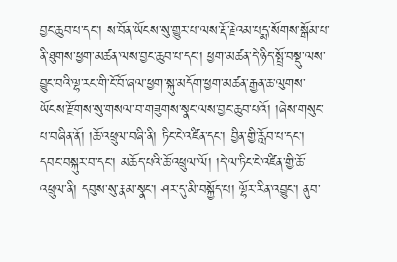བྱང་ཆུབ་པ་དང་། ས་བོན་ཡོངས་སུ་གྱུར་པ་ལས་རྡོ་རྗེའམ་པདྨ་སོགས་སྒོམ་པ་ནི་ཐུགས་ཕྱག་མཚན་ལས་བྱང་ཆུབ་པ་དང་། ཕྱག་མཚན་དེ་ཉིད་སྤྲོ་བསྡུ་ལས་བྱུང་བའི་ལྷ་རང་གི་ངོ་བོ་ཞལ་ཕྱག་སྐུ་མདོག་ཕྱག་མཚན་རྒྱན་ཆ་ལུགས་ཡོངས་རྫོགས་སུ་གསལ་བ་གཟུགས་སྣང་ལས་བྱང་ཆུབ་པའོ། །ཞེས་གསུང་པ་བཞིན་ནོ། །ཆོ་འཕྲུལ་བཞི་ནི། ཏིང་ངེ་འཛིན་དང་། བྱིན་གྱི་རློབ་པ་དང་། དབང་བསྐུར་བ་དང་། མཆོད་པའི་ཆོ་འཕྲུལ་ལོ། །དེ་ལ་ཏིང་ངེ་འཛིན་གྱི་ཆོ་འཕྲུལ་ནི། དབུས་སུ་རྣམ་སྣང་། ཤར་དུ་མི་བསྐྱོད་པ། ལྷོར་རིན་འབྱུང་། ནུབ་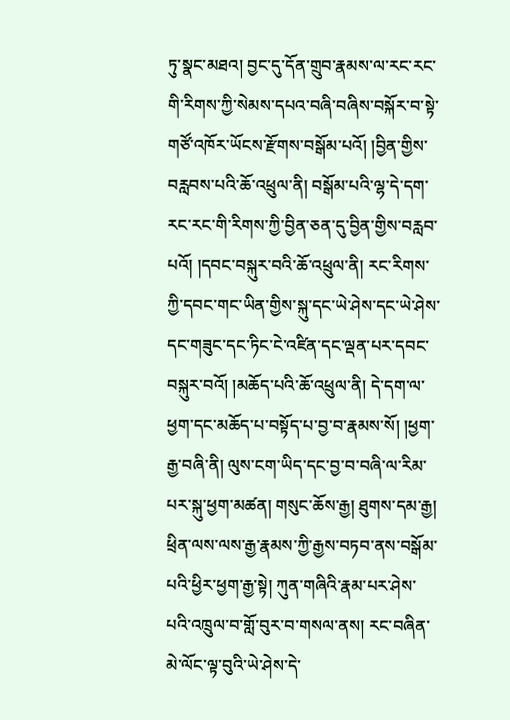ཏུ་སྣང་མཐའ། བྱང་དུ་དོན་གྲུབ་རྣམས་ལ་རང་རང་གི་རིགས་ཀྱི་སེམས་དཔའ་བཞི་བཞིས་བསྐོར་བ་སྟེ་གཙོ་འཁོར་ཡོངས་རྫོགས་བསྒོམ་པའོ། །བྱིན་གྱིས་བརླབས་པའི་ཆོ་འཕྲུལ་ནི། བསྒོམ་པའི་ལྷ་དེ་དག་རང་རང་གི་རིགས་ཀྱི་བྱིན་ཅན་དུ་བྱིན་གྱིས་བརླབ་པའོ། །དབང་བསྐུར་བའི་ཆོ་འཕྲུལ་ནི། རང་རིགས་ཀྱི་དབང་གང་ཡིན་གྱིས་སྐུ་དང་ཡེ་ཤེས་དང་ཡེ་ཤེས་དང་གཟུང་དང་ཏིང་ངེ་འཛིན་དང་ལྡན་པར་དབང་བསྐུར་བའོ། །མཆོད་པའི་ཆོ་འཕྲུལ་ནི། དེ་དག་ལ་ཕྱག་དང་མཆོད་པ་བསྟོད་པ་བྱ་བ་རྣམས་སོ། །ཕྱག་རྒྱ་བཞི་ནི། ལུས་ངག་ཡིད་དང་བྱ་བ་བཞི་ལ་རིམ་པར་སྐུ་ཕྱག་མཚན། གསུང་ཆོས་རྒྱ། ཐུགས་དམ་རྒྱ། ཕྲིན་ལས་ལས་རྒྱ་རྣམས་ཀྱི་རྒྱས་བཏབ་ནས་བསྒོམ་པའི་ཕྱིར་ཕྱག་རྒྱ་སྟེ། ཀུན་གཞིའི་རྣམ་པར་ཤེས་པའི་འཁྲུལ་བ་གློ་བུར་བ་གསལ་ནས། རང་བཞིན་མེ་ལོང་ལྟ་བུའི་ཡེ་ཤེས་དེ་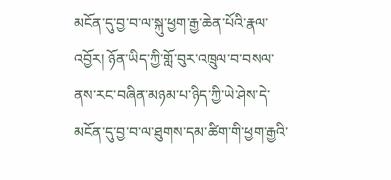མངོན་དུ་བྱ་བ་ལ་སྐུ་ཕྱག་རྒྱ་ཆེན་པོའི་རྣལ་འབྱོར། ཉོན་ཡིད་ཀྱི་གློ་བུར་འཁྲུལ་བ་བསལ་ནས་རང་བཞིན་མཉམ་པ་ཉིད་ཀྱི་ཡེ་ཤེས་དེ་མངོན་དུ་བྱ་བ་ལ་ཐུགས་དམ་ཚིག་གི་ཕྱག་རྒྱའི་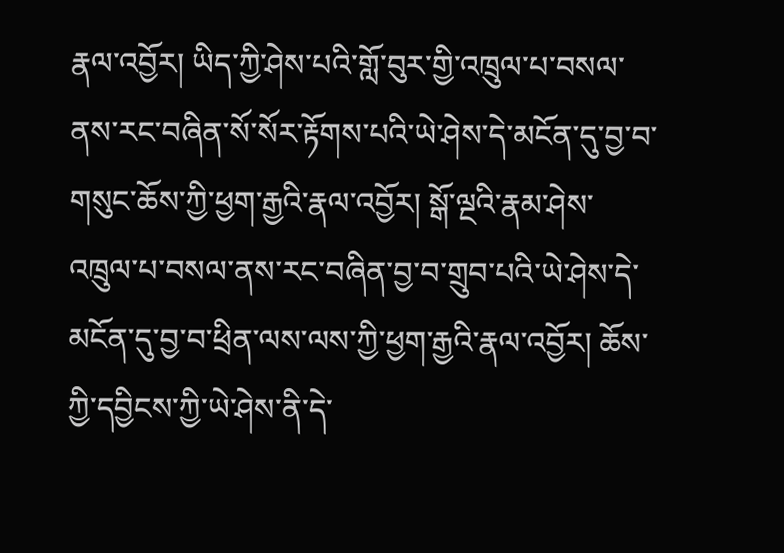རྣལ་འབྱོར། ཡིད་ཀྱི་ཤེས་པའི་གློ་བུར་གྱི་འཁྲུལ་པ་བསལ་ནས་རང་བཞིན་སོ་སོར་རྟོགས་པའི་ཡེ་ཤེས་དེ་མངོན་དུ་བྱ་བ་གསུང་ཆོས་ཀྱི་ཕྱག་རྒྱའི་རྣལ་འབྱོར། སྒོ་ལྔའི་རྣམ་ཤེས་འཁྲུལ་པ་བསལ་ནས་རང་བཞིན་བྱ་བ་གྲུབ་པའི་ཡེ་ཤེས་དེ་མངོན་དུ་བྱ་བ་ཕྲིན་ལས་ལས་ཀྱི་ཕྱག་རྒྱའི་རྣལ་འབྱོར། ཆོས་ཀྱི་དབྱིངས་ཀྱི་ཡེ་ཤེས་ནི་དེ་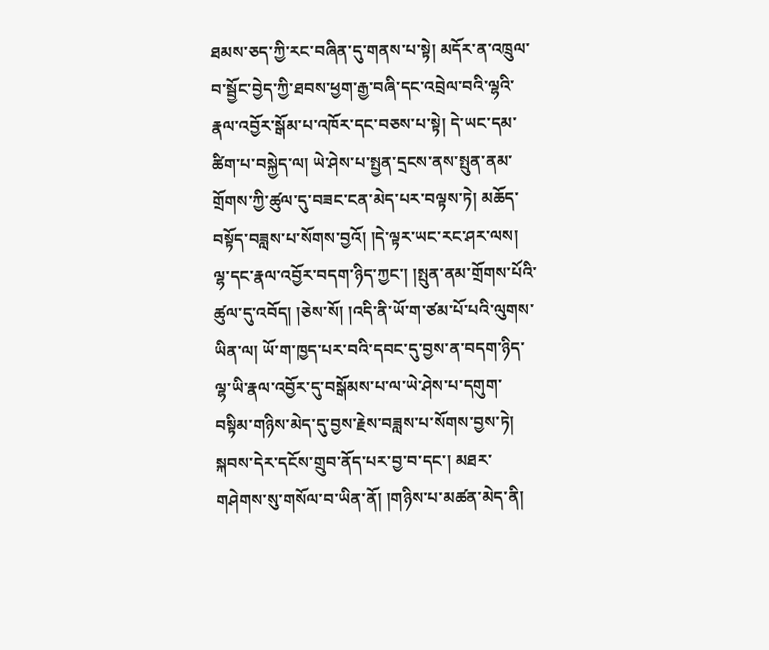ཐམས་ཅད་ཀྱི་རང་བཞིན་དུ་གནས་པ་སྟེ། མདོར་ན་འཁྲུལ་བ་སྦྱོང་བྱེད་ཀྱི་ཐབས་ཕྱག་རྒྱ་བཞི་དང་འབྲེལ་བའི་ལྷའི་རྣལ་འབྱོར་སྒོམ་པ་འཁོར་དང་བཅས་པ་སྟེ། དེ་ཡང་དམ་ཚིག་པ་བསྐྱེད་ལ། ཡེ་ཤེས་པ་སྤྱན་དྲངས་ནས་སྤུན་ནམ་གྲོགས་ཀྱི་ཚུལ་དུ་བཟང་ངན་མེད་པར་བལྟས་ཏེ། མཆོད་བསྟོད་བཟླས་པ་སོགས་བྱའོ། །དེ་ལྟར་ཡང་རང་ཤར་ལས། ལྷ་དང་རྣལ་འབྱོར་བདག་ཉིད་ཀྱང་། །སྤུན་ནམ་གྲོགས་པོའི་ཚུལ་དུ་འབོད། །ཅེས་སོ། །འདི་ནི་ཡོ་ག་ཙམ་པོ་པའི་ལུགས་ཡིན་ལ། ཡོ་ག་ཁྱད་པར་བའི་དབང་དུ་བྱས་ན་བདག་ཉིད་ལྷ་ཡི་རྣལ་འབྱོར་དུ་བསྒོམས་པ་ལ་ཡེ་ཤེས་པ་དགུག་བསྟིམ་གཉིས་མེད་དུ་བྱས་རྗེས་བཟླས་པ་སོགས་བྱས་ཏེ། སྐབས་དེར་དངོས་གྲུབ་ནོད་པར་བྱ་བ་དང་། མཐར་གཤེགས་སུ་གསོལ་བ་ཡིན་ནོ། །གཉིས་པ་མཚན་མེད་ནི།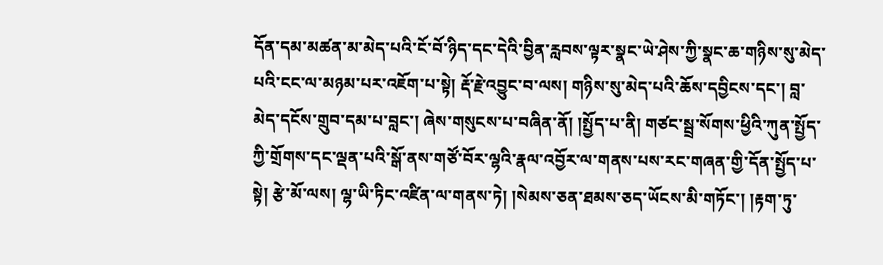དོན་དམ་མཚན་མ་མེད་པའི་ངོ་བོ་ཉིད་དང་དེའི་བྱིན་རླབས་ལྟར་སྣང་ཡེ་ཤེས་ཀྱི་སྣང་ཆ་གཉིས་སུ་མེད་པའི་ངང་ལ་མཉམ་པར་འཇོག་པ་སྟེ། རྡོ་རྗེ་འབྱུང་བ་ལས། གཉིས་སུ་མེད་པའི་ཆོས་དབྱིངས་དང་། བླ་མེད་དངོས་གྲུབ་དམ་པ་བླང་། ཞེས་གསུངས་པ་བཞིན་ནོ། །སྤྱོད་པ་ནི། གཙང་སྦྲ་སོགས་ཕྱིའི་ཀུན་སྤྱོད་ཀྱི་གྲོགས་དང་ལྡན་པའི་སྒོ་ནས་གཙོ་བོར་ལྷའི་རྣལ་འབྱོར་ལ་གནས་པས་རང་གཞན་གྱི་དོན་སྤྱོད་པ་སྟེ། རྩེ་མོ་ལས། ལྷ་ཡི་ཏིང་འཛིན་ལ་གནས་ཏེ། །སེམས་ཅན་ཐམས་ཅད་ཡོངས་མི་གཏོང་། །རྟག་ཏུ་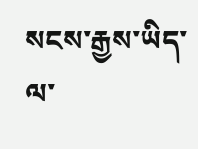སངས་རྒྱས་ཡིད་ལ་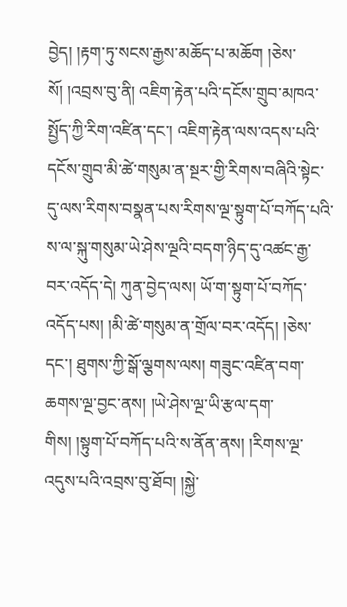བྱེད། །རྟག་ཏུ་སངས་རྒྱས་མཆོད་པ་མཆོག །ཅེས་སོ། །འབྲས་བུ་ནི། འཇིག་རྟེན་པའི་དངོས་གྲུབ་མཁའ་སྤྱོད་ཀྱི་རིག་འཛིན་དང་། འཇིག་རྟེན་ལས་འདས་པའི་དངོས་གྲུབ་མི་ཚེ་གསུམ་ན་སྔར་གྱི་རིགས་བཞིའི་སྟེང་དུ་ལས་རིགས་བསྣན་པས་རིགས་ལྔ་སྟུག་པོ་བཀོད་པའི་ས་ལ་སྐུ་གསུམ་ཡེ་ཤེས་ལྔའི་བདག་ཉིད་དུ་འཚང་རྒྱ་བར་འདོད་དེ། ཀུན་བྱེད་ལས། ཡོ་ག་སྟུག་པོ་བཀོད་འདོད་པས། །མི་ཚེ་གསུམ་ན་གྲོལ་བར་འདོད། །ཅེས་དང་། ཐུགས་ཀྱི་སྒོ་ལྕགས་ལས། གཟུང་འཛིན་བག་ཆགས་ལྔ་བྱང་ནས། །ཡེ་ཤེས་ལྔ་ཡི་རྩལ་དག་གིས། །སྟུག་པོ་བཀོད་པའི་ས་ནོན་ནས། །རིགས་ལྔ་འདུས་པའི་འབྲས་བུ་ཐོབ། །སྐྱེ་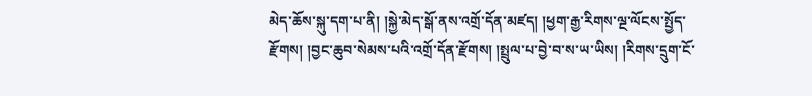མེད་ཆོས་སྐུ་དག་པ་ནི། །སྐྱེ་མེད་སྒོ་ནས་འགྲོ་དོན་མཛད། །ཕྱག་རྒྱ་རིགས་ལྔ་ལོངས་སྤྱོད་རྫོགས། །བྱང་ཆུབ་སེམས་པའི་འགྲོ་དོན་རྫོགས། །སྤྲུལ་པ་བྱེ་བ་ས་ཡ་ཡིས། །རིགས་དྲུག་ངོ་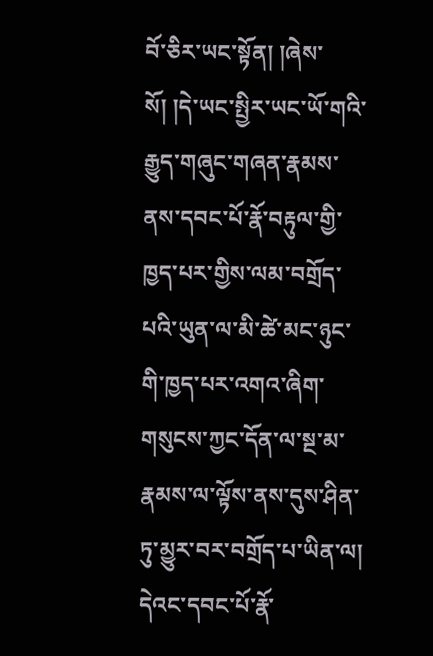བོ་ཅིར་ཡང་སྟོན། །ཞེས་སོ། །དེ་ཡང་སྤྱིར་ཡང་ཡོ་གའི་རྒྱུད་གཞུང་གཞན་རྣམས་ནས་དབང་པོ་རྣོ་བརྟུལ་གྱི་ཁྱད་པར་གྱིས་ལམ་བགྲོད་པའི་ཡུན་ལ་མི་ཚེ་མང་ཉུང་གི་ཁྱད་པར་འགའ་ཞིག་གསུངས་ཀྱང་དོན་ལ་སྔ་མ་རྣམས་ལ་ལྟོས་ནས་དུས་ཤིན་ཏུ་མྱུར་བར་བགྲོད་པ་ཡིན་ལ། དེའང་དབང་པོ་རྣོ་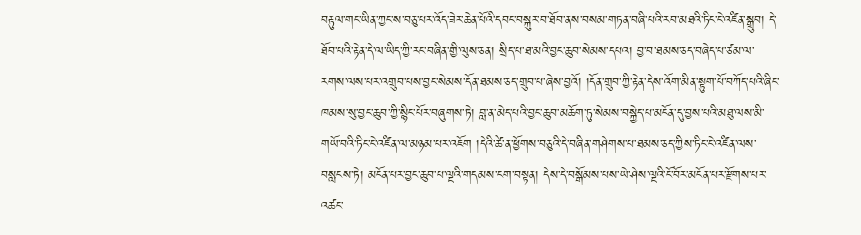བརྟུལ་གང་ཡིན་ཀྱང་ས་བཅུ་པར་འོད་ཟེར་ཆེན་པོའི་དབང་བསྐུར་བ་ཐོབ་ནས་བསམ་གཏན་བཞི་པའི་རབ་མཐའི་ཏིང་ངེ་འཛིན་སྒྲུབ། དེ་ཐོབ་པའི་རྟེན་དེ་ལ་ཡིད་ཀྱི་རང་བཞིན་གྱི་ལུས་ཅན། སྲིད་པ་ཐ་མའི་བྱང་ཆུབ་སེམས་དཔའ། བྱ་བ་ཐམས་ཅད་བཞེད་པ་ཙམ་ལ་རགས་ལས་པར་འགྲུབ་པས་བྱང་སེམས་དོན་ཐམས་ཅད་གྲུབ་པ་ཞེས་བྱའོ། །དོན་གྲུབ་ཀྱི་རྟེན་དེས་འོག་མིན་སྟུག་པོ་བཀོད་པའི་ཞིང་ཁམས་སུ་བྱང་ཆུབ་ཀྱི་སྙིང་པོར་བཞུགས་ཏེ། བླ་ན་མེད་པའི་བྱང་ཆུབ་མཆོག་ཏུ་སེམས་བསྐྱེད་པ་མངོན་དུ་བྱས་པའི་མཐུ་ལས་མི་གཡོ་བའི་ཏིང་ངེ་འཛིན་ལ་མཉམ་པར་འཇོག །དེའི་ཚེ་ན་ཕྱོགས་བཅུའི་དེ་བཞིན་གཤེགས་པ་ཐམས་ཅད་ཀྱིས་ཏིང་ངེ་འཛིན་ལས་བསླངས་ཏེ། མངོན་པར་བྱང་ཆུབ་པ་ལྔའི་གདམས་ངག་བསྟན། དེས་དེ་བསྒོམས་པས་ཡེ་ཤེས་ལྔའི་ངོ་བོར་མངོན་པར་རྫོགས་པར་འཚང་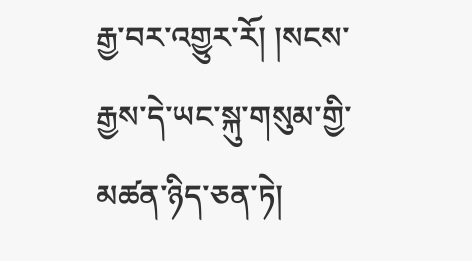རྒྱ་བར་འགྱུར་རོ། །སངས་རྒྱས་དེ་ཡང་སྐུ་གསུམ་གྱི་མཚན་ཉིད་ཅན་ཏེ།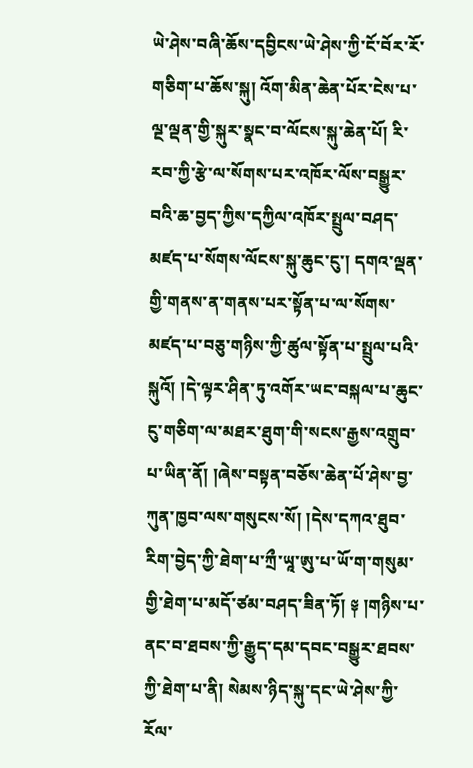ཡེ་ཤེས་བཞི་ཆོས་དབྱིངས་ཡེ་ཤེས་ཀྱི་ངོ་བོར་རོ་གཅིག་པ་ཆོས་སྐུ། འོག་མིན་ཆེན་པོར་ངེས་པ་ལྔ་ལྡན་གྱི་སྐུར་སྣང་བ་ལོངས་སྐུ་ཆེན་པོ། རི་རབ་ཀྱི་རྩེ་ལ་སོགས་པར་འཁོར་ལོས་བསྒྱུར་བའི་ཆ་བྱད་ཀྱིས་དཀྱིལ་འཁོར་སྤྲུལ་བཤད་མཛད་པ་སོགས་ལོངས་སྐུ་ཆུང་ངུ་། དགའ་ལྡན་གྱི་གནས་ན་གནས་པར་སྟོན་པ་ལ་སོགས་མཛད་པ་བཅུ་གཉིས་ཀྱི་ཚུལ་སྟོན་པ་སྤྲུལ་པའི་སྐུའོ། །དེ་ལྟར་ཤིན་ཏུ་འགོར་ཡང་བསྐལ་པ་ཆུང་ངུ་གཅིག་ལ་མཐར་ཐུག་གི་སངས་རྒྱས་འགྲུབ་པ་ཡིན་ནོ། །ཞེས་བསྟན་བཅོས་ཆེན་པོ་ཤེས་བྱ་ཀུན་ཁྱབ་ལས་གསུངས་སོ། །དེས་དཀའ་ཐུབ་རིག་བྱེད་ཀྱི་ཐེག་པ་ཀྲྀ་ཡཱ་ཨུ་པ་ཡོ་ག་གསུམ་གྱི་ཐེག་པ་མདོ་ཙམ་བཤད་ཟིན་ཏོ། ༈ །གཉིས་པ་ནང་བ་ཐབས་ཀྱི་རྒྱུད་དམ་དབང་བསྒྱུར་ཐབས་ཀྱི་ཐེག་པ་ནི། སེམས་ཉིད་སྐུ་དང་ཡེ་ཤེས་ཀྱི་རོལ་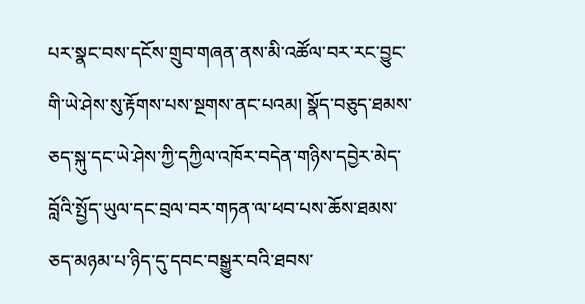པར་སྣང་བས་དངོས་གྲུབ་གཞན་ནས་མི་འཚོལ་བར་རང་བྱུང་གི་ཡེ་ཤེས་སུ་རྟོགས་པས་སྔགས་ནང་པའམ། སྣོད་བཅུད་ཐམས་ཅད་སྐུ་དང་ཡེ་ཤེས་ཀྱི་དཀྱིལ་འཁོར་བདེན་གཉིས་དབྱེར་མེད་བློའི་སྤྱོད་ཡུལ་དང་བྲལ་བར་གཏན་ལ་ཕབ་པས་ཆོས་ཐམས་ཅད་མཉམ་པ་ཉིད་དུ་དབང་བསྒྱུར་བའི་ཐབས་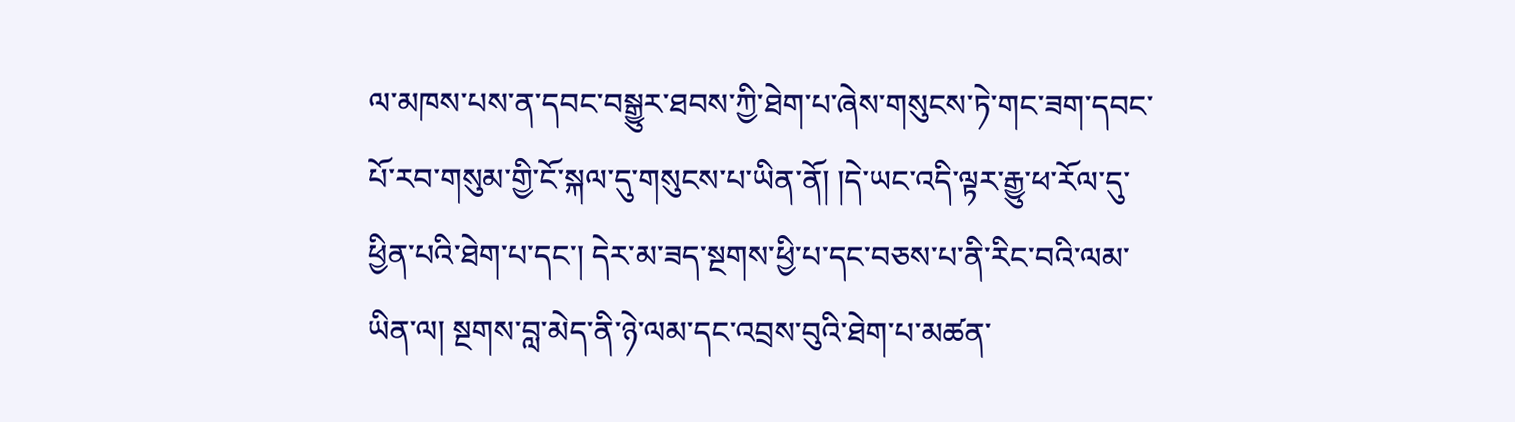ལ་མཁས་པས་ན་དབང་བསྒྱུར་ཐབས་ཀྱི་ཐེག་པ་ཞེས་གསུངས་ཏེ་གང་ཟག་དབང་པོ་རབ་གསུམ་གྱི་ངོ་སྐལ་དུ་གསུངས་པ་ཡིན་ནོ། །དེ་ཡང་འདི་ལྟར་རྒྱུ་ཕ་རོལ་དུ་ཕྱིན་པའི་ཐེག་པ་དང་། དེར་མ་ཟད་སྔགས་ཕྱི་པ་དང་བཅས་པ་ནི་རིང་བའི་ལམ་ཡིན་ལ། སྔགས་བླ་མེད་ནི་ཉེ་ལམ་དང་འབྲས་བུའི་ཐེག་པ་མཚན་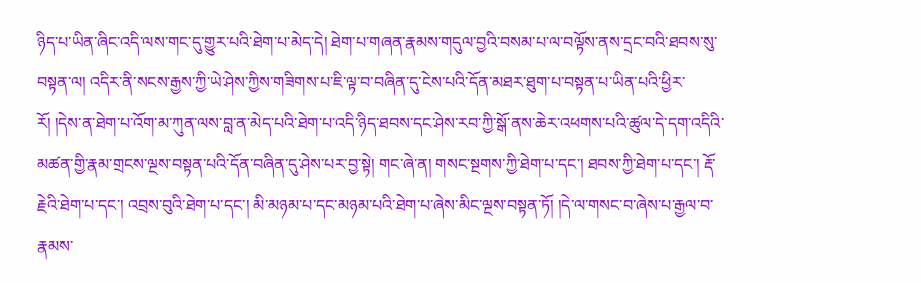ཉིད་པ་ཡིན་ཞིང་འདི་ལས་གང་དུ་གྱུར་པའི་ཐེག་པ་མེད་དེ། ཐེག་པ་གཞན་རྣམས་གདུལ་བྱའི་བསམ་པ་ལ་བལྟོས་ནས་དྲང་བའི་ཐབས་སུ་བསྟན་ལ། འདིར་ནི་སངས་རྒྱས་ཀྱི་ཡེ་ཤེས་ཀྱིས་གཟིགས་པ་ཇི་ལྟ་བ་བཞིན་དུ་ངེས་པའི་དོན་མཐར་ཐུག་པ་བསྟན་པ་ཡིན་པའི་ཕྱིར་རོ། །དེས་ན་ཐེག་པ་འོག་མ་ཀུན་ལས་བླ་ན་མེད་པའི་ཐེག་པ་འདི་ཉིད་ཐབས་དང་ཤེས་རབ་ཀྱི་སྒོ་ནས་ཆེར་འཕགས་པའི་ཚུལ་དེ་དག་འདིའི་མཚན་གྱི་རྣམ་གྲངས་ལྔས་བསྟན་པའི་དོན་བཞིན་དུ་ཤེས་པར་བྱ་སྟེ། གང་ཞེ་ན། གསང་སྔགས་ཀྱི་ཐེག་པ་དང་། ཐབས་ཀྱི་ཐེག་པ་དང་། རྡོ་རྗེའི་ཐེག་པ་དང་། འབྲས་བུའི་ཐེག་པ་དང་། མི་མཉམ་པ་དང་མཉམ་པའི་ཐེག་པ་ཞེས་མིང་ལྔས་བསྟན་ཏོ། །དེ་ལ་གསང་བ་ཞེས་པ་རྒྱལ་བ་རྣམས་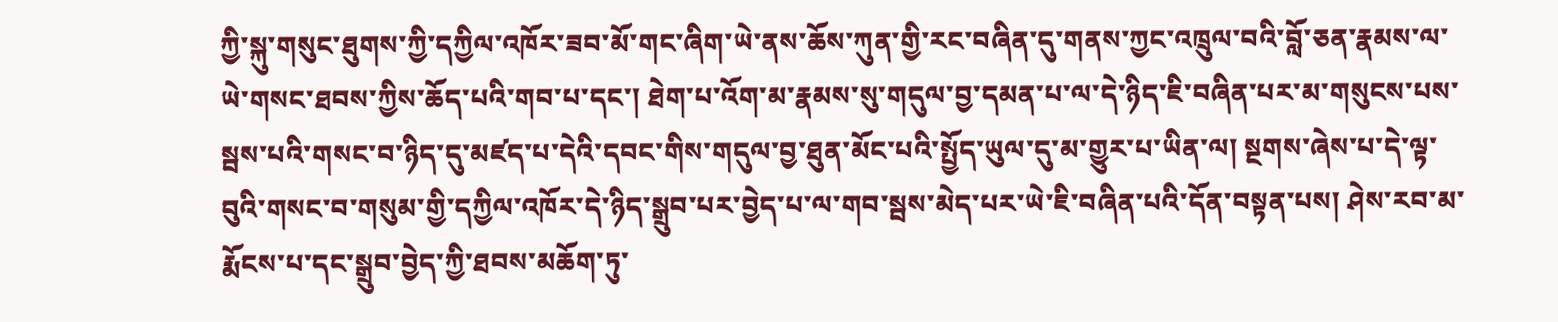ཀྱི་སྐུ་གསུང་ཐུགས་ཀྱི་དཀྱིལ་འཁོར་ཟབ་མོ་གང་ཞིག་ཡེ་ནས་ཆོས་ཀུན་གྱི་རང་བཞིན་དུ་གནས་ཀྱང་འཁྲུལ་བའི་བློ་ཅན་རྣམས་ལ་ཡེ་གསང་ཐབས་ཀྱིས་ཆོད་པའི་གབ་པ་དང་། ཐེག་པ་འོག་མ་རྣམས་སུ་གདུལ་བྱ་དམན་པ་ལ་དེ་ཉིད་ཇི་བཞིན་པར་མ་གསུངས་པས་སྦས་པའི་གསང་བ་ཉིད་དུ་མཛད་པ་དེའི་དབང་གིས་གདུལ་བྱ་ཐུན་མོང་པའི་སྤྱོད་ཡུལ་དུ་མ་གྱུར་པ་ཡིན་ལ། སྔགས་ཞེས་པ་དེ་ལྟ་བུའི་གསང་བ་གསུམ་གྱི་དཀྱིལ་འཁོར་དེ་ཉིད་སྒྲུབ་པར་བྱེད་པ་ལ་གབ་སྦས་མེད་པར་ཡེ་ཇི་བཞིན་པའི་དོན་བསྟན་པས། ཤེས་རབ་མ་རྨོངས་པ་དང་སྒྲུབ་བྱེད་ཀྱི་ཐབས་མཆོག་ཏུ་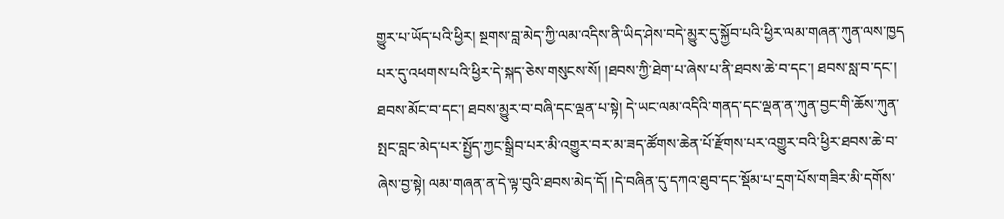གྱུར་པ་ཡོད་པའི་ཕྱིར། སྔགས་བླ་མེད་ཀྱི་ལམ་འདིས་ནི་ཡིད་ཤེས་བདེ་མྱུར་དུ་སྐྱོབ་པའི་ཕྱིར་ལམ་གཞན་ཀུན་ལས་ཁྱད པར་དུ་འཕགས་པའི་ཕྱིར་དེ་སྐད་ཅེས་གསུངས་སོ། །ཐབས་ཀྱི་ཐེག་པ་ཞེས་པ་ནི་ཐབས་ཆེ་བ་དང་། ཐབས་སླ་བ་དང་། ཐབས་མོང་བ་དང་། ཐབས་མྱུར་བ་བཞི་དང་ལྡན་པ་སྟེ། དེ་ཡང་ལམ་འདིའི་གནད་དང་ལྡན་ན་ཀུན་བྱང་གི་ཆོས་ཀུན་སྤང་བླང་མེད་པར་སྤྱོད་ཀྱང་སྒྲིབ་པར་མི་འགྱུར་བར་མ་ཟད་ཚོགས་ཆེན་པོ་རྫོགས་པར་འགྱུར་བའི་ཕྱིར་ཐབས་ཆེ་བ་ཞེས་བྱ་སྟེ། ལམ་གཞན་ན་དེ་ལྟ་བུའི་ཐབས་མེད་དོ། །དེ་བཞིན་དུ་དཀའ་ཐུབ་དང་སྡོམ་པ་དྲག་པོས་གཟིར་མི་དགོས་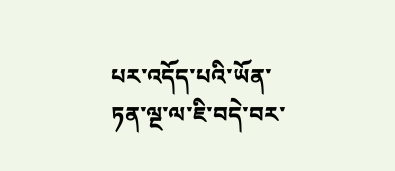པར་འདོད་པའི་ཡོན་ཏན་ལྔ་ལ་ཇི་བདེ་བར་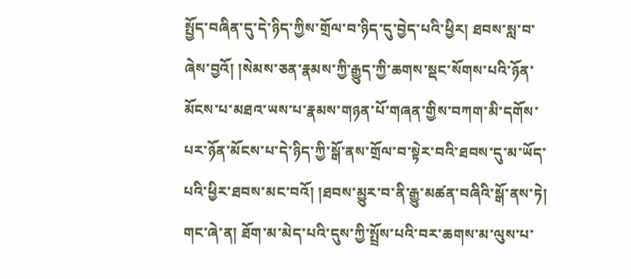སྤྱོད་བཞིན་དུ་དེ་ཉིད་ཀྱིས་གྲོལ་བ་ཉིད་དུ་བྱེད་པའི་ཕྱིར། ཐབས་སླ་བ་ཞེས་བྱའོ། །སེམས་ཅན་རྣམས་ཀྱི་རྒྱུད་ཀྱི་ཆགས་སྡང་སོགས་པའི་ཉོན་མོངས་པ་མཐའ་ཡས་པ་རྣམས་གཉན་པོ་གཞན་གྱིས་བཀག་མི་དགོས་པར་ཉོན་མོངས་པ་དེ་ཉིད་ཀྱི་སྒོ་ནས་གྲོལ་བ་སྟེར་བའི་ཐབས་དུ་མ་ཡོད་པའི་ཕྱིར་ཐབས་མང་བའོ། །ཐབས་མྱུར་བ་ནི་རྒྱུ་མཚན་བཞིའི་སྒོ་ནས་ཏེ། གང་ཞེ་ན། ཐོག་མ་མེད་པའི་དུས་ཀྱི་སྤྲོས་པའི་བར་ཆགས་མ་ལུས་པ་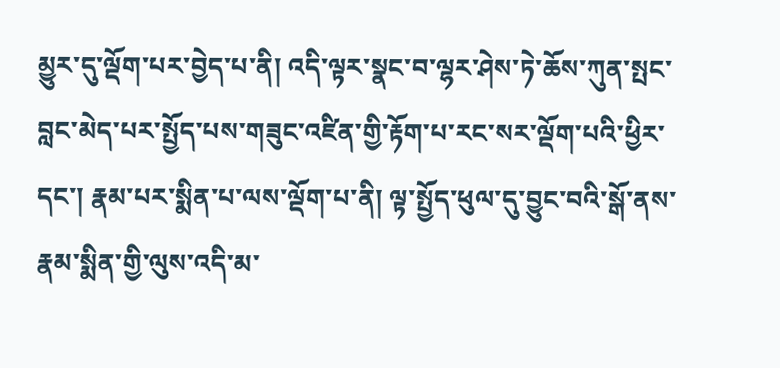མྱུར་དུ་ལྡོག་པར་བྱེད་པ་ནི། འདི་ལྟར་སྣང་བ་ལྷར་ཤེས་ཏེ་ཆོས་ཀུན་སྤང་བླང་མེད་པར་སྤྱོད་པས་གཟུང་འཛིན་གྱི་རྟོག་པ་རང་སར་ལྡོག་པའི་ཕྱིར་དང་། རྣམ་པར་སྨིན་པ་ལས་ལྡོག་པ་ནི། ལྟ་སྤྱོད་ཕུལ་དུ་བྱུང་བའི་སྒོ་ནས་རྣམ་སྨིན་གྱི་ལུས་འདི་མ་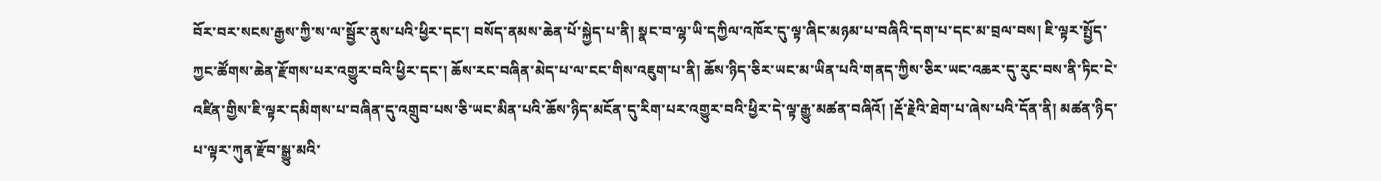བོར་བར་སངས་རྒྱས་ཀྱི་ས་ལ་སྦྱོར་ནུས་པའི་ཕྱིར་དང་། བསོད་ནམས་ཆེན་པོ་སྐྱེད་པ་ནི། སྣང་བ་ལྷ་ཡི་དཀྱིལ་འཁོར་དུ་ལྟ་ཞིང་མཉམ་པ་བཞིའི་དག་པ་དང་མ་བྲལ་བས། ཇི་ལྟར་སྤྱོད་ཀྱང་ཚོགས་ཆེན་རྫོགས་པར་འགྱུར་བའི་ཕྱིར་དང་། ཆོས་རང་བཞིན་མེད་པ་ལ་ངང་གིས་འཇུག་པ་ནི། ཆོས་ཉིད་ཅིར་ཡང་མ་ཡིན་པའི་གནད་ཀྱིས་ཅིར་ཡང་འཆར་དུ་རུང་བས་ནི་ཏིང་ངེ་འཛིན་གྱིས་ཇི་ལྟར་དམིགས་པ་བཞིན་དུ་འགྲུབ་པས་ཅི་ཡང་མིན་པའི་ཆོས་ཉིད་མངོན་དུ་རིག་པར་འགྱུར་བའི་ཕྱིར་དེ་ལྟ་རྒྱུ་མཚན་བཞིའོ། །རྡོ་རྗེའི་ཐེག་པ་ཞེས་པའི་དོན་ནི། མཚན་ཉིད་པ་ལྟར་ཀུན་རྫོབ་སྒྱུ་མའི་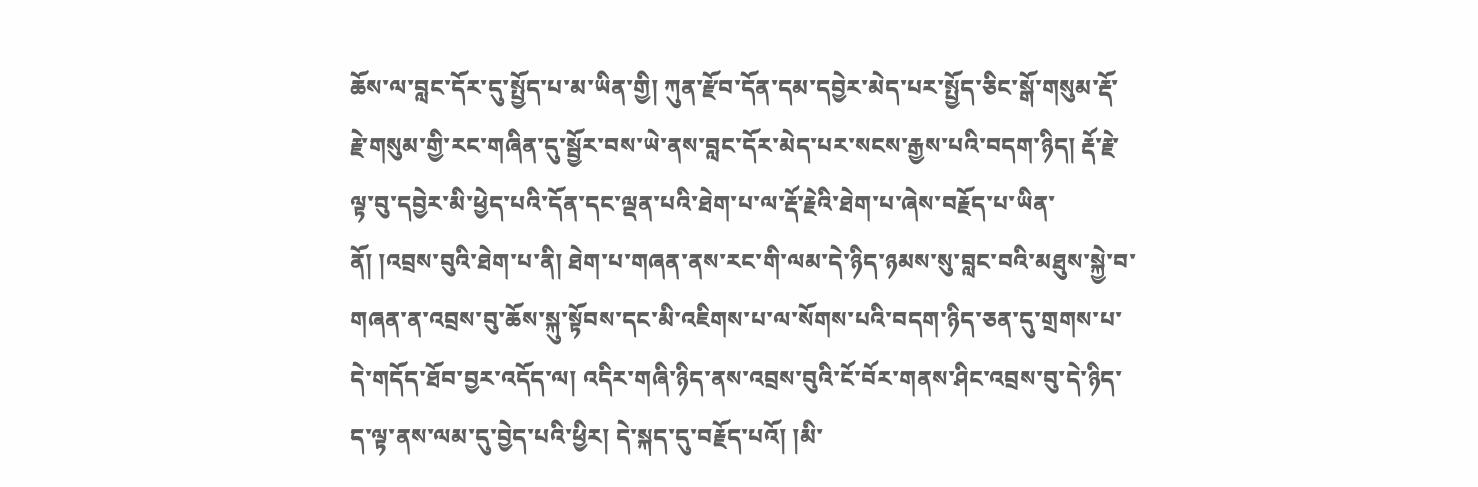ཆོས་ལ་བླང་དོར་དུ་སྤྱོད་པ་མ་ཡིན་གྱི། ཀུན་རྫོབ་དོན་དམ་དབྱེར་མེད་པར་སྤྱོད་ཅིང་སྒོ་གསུམ་རྡོ་རྗེ་གསུམ་གྱི་རང་གཞིན་དུ་སྦྱོར་བས་ཡེ་ནས་བླང་དོར་མེད་པར་སངས་རྒྱས་པའི་བདག་ཉིད། རྡོ་རྗེ་ལྟ་བུ་དབྱེར་མི་ཕྱེད་པའི་དོན་དང་ལྡན་པའི་ཐེག་པ་ལ་རྡོ་རྗེའི་ཐེག་པ་ཞེས་བརྗོད་པ་ཡིན་ནོ། །འབྲས་བུའི་ཐེག་པ་ནི། ཐེག་པ་གཞན་ནས་རང་གི་ལམ་དེ་ཉིད་ཉམས་སུ་བླང་བའི་མཐུས་སྐྱེ་བ་གཞན་ན་འབྲས་བུ་ཆོས་སྐུ་སྟོབས་དང་མི་འཇིགས་པ་ལ་སོགས་པའི་བདག་ཉིད་ཅན་དུ་གྲགས་པ་དེ་གདོད་ཐོབ་བྱར་འདོད་ལ། འདིར་གཞི་ཉིད་ནས་འབྲས་བུའི་ངོ་བོར་གནས་ཤིང་འབྲས་བུ་དེ་ཉིད་ད་ལྟ་ནས་ལམ་དུ་བྱེད་པའི་ཕྱིར། དེ་སྐད་དུ་བརྗོད་པའོ། །མི་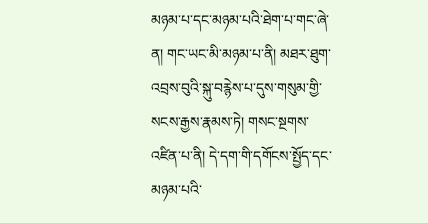མཉམ་པ་དང་མཉམ་པའི་ཐེག་པ་གང་ཞེ་ན། གང་ཡང་མི་མཉམ་པ་ནི། མཐར་ཐུག་འབྲས་བུའི་སྐུ་བརྙེས་པ་དུས་གསུམ་གྱི་སངས་རྒྱས་རྣམས་ཏེ། གསང་སྔགས་འཛིན་པ་ནི། དེ་དག་གི་དགོངས་སྤྱོད་དང་མཉམ་པའི་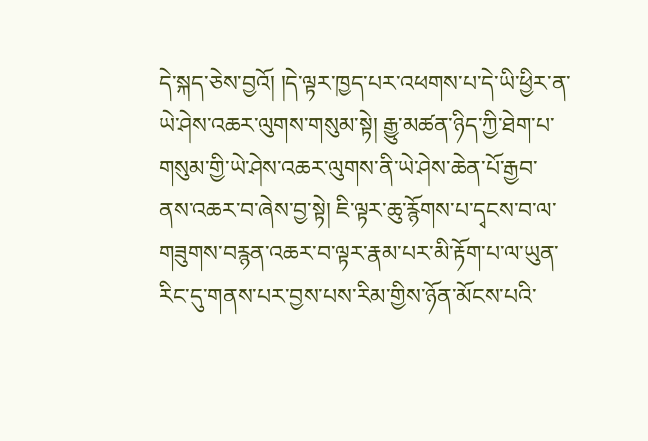དེ་སྐད་ཅེས་བྱའོ། །དེ་ལྟར་ཁྱད་པར་འཕགས་པ་དེ་ཡི་ཕྱིར་ན་ཡེ་ཤེས་འཆར་ལུགས་གསུམ་སྟེ། རྒྱུ་མཚན་ཉིད་ཀྱི་ཐེག་པ་གསུམ་གྱི་ཡེ་ཤེས་འཆར་ལུགས་ནི་ཡེ་ཤེས་ཆེན་པོ་རྒྱབ་ནས་འཆར་བ་ཞེས་བྱ་སྟེ། ཇི་ལྟར་ཆུ་རྙོགས་པ་དྭངས་བ་ལ་གཟུགས་བརྙན་འཆར་བ་ལྟར་རྣམ་པར་མི་རྟོག་པ་ལ་ཡུན་རིང་དུ་གནས་པར་བྱས་པས་རིམ་གྱིས་ཉོན་མོངས་པའི་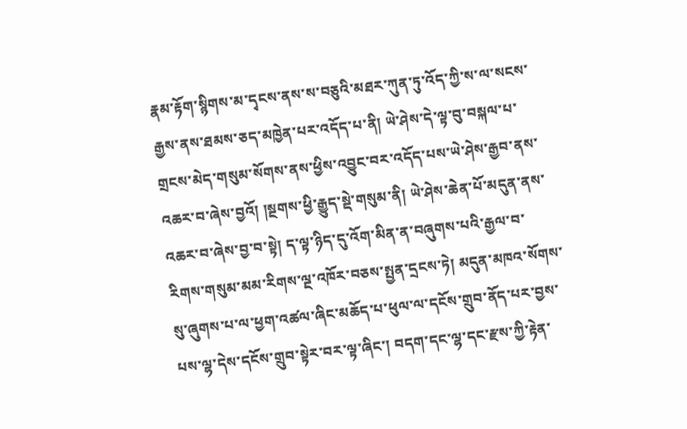རྣམ་རྟོག་སྙིགས་མ་དྭངས་ནས་ས་བཅུའི་མཐར་ཀུན་ཏུ་འོད་ཀྱི་ས་ལ་སངས་རྒྱས་ནས་ཐམས་ཅད་མཁྱེན་པར་འདོད་པ་ནི། ཡེ་ཤེས་དེ་ལྟ་བུ་བསྐལ་པ་གྲངས་མེད་གསུམ་སོགས་ནས་ཕྱིས་འབྱུང་བར་འདོད་པས་ཡེ་ཤེས་རྒྱབ་ནས་འཆར་བ་ཞེས་བྱའོ། །སྔགས་ཕྱི་རྒྱུད་སྡེ་གསུམ་ནི། ཡེ་ཤེས་ཆེན་པོ་མདུན་ནས་འཆར་བ་ཞེས་བྱ་བ་སྟེ། ད་ལྟ་ཉིད་དུ་འོག་མིན་ན་བཞུགས་པའི་རྒྱལ་བ་རིགས་གསུམ་མམ་རིགས་ལྔ་འཁོར་བཅས་སྤྱན་དྲངས་ཏེ། མདུན་མཁའ་སོགས་སུ་ཞུགས་པ་ལ་ཕྱག་འཚལ་ཞིང་མཆོད་པ་ཕུལ་ལ་དངོས་གྲུབ་ནོད་པར་བྱས་པས་ལྷ་དེས་དངོས་གྲུབ་སྟེར་བར་ལྟ་ཞིང་། བདག་དང་ལྷ་དང་རྫས་ཀྱི་རྟེན་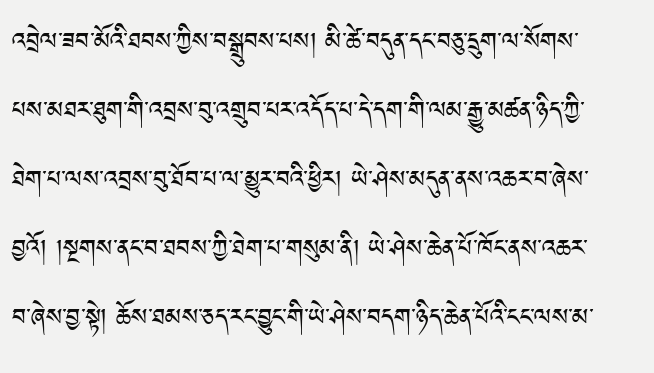འབྲེལ་ཟབ་མོའི་ཐབས་ཀྱིས་བསྒྲུབས་པས། མི་ཚེ་བདུན་དང་བཅུ་དྲུག་ལ་སོགས་པས་མཐར་ཐུག་གི་འབྲས་བུ་འགྲུབ་པར་འདོད་པ་དེ་དག་གི་ལམ་རྒྱུ་མཚན་ཉིད་ཀྱི་ཐེག་པ་ལས་འབྲས་བུ་ཐོབ་པ་ལ་མྱུར་བའི་ཕྱིར། ཡེ་ཤེས་མདུན་ནས་འཆར་བ་ཞེས་བྱའོ། །སྔགས་ནང་བ་ཐབས་ཀྱི་ཐེག་པ་གསུམ་ནི། ཡེ་ཤེས་ཆེན་པོ་ཁོང་ནས་འཆར་བ་ཞེས་བྱ་སྟེ། ཆོས་ཐམས་ཅད་རང་བྱུང་གི་ཡེ་ཤེས་བདག་ཉིད་ཆེན་པོའི་ངང་ལས་མ་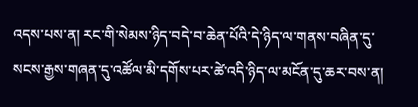འདས་པས་ན། རང་གི་སེམས་ཉིད་བདེ་བ་ཆེན་པོའི་དེ་ཉིད་ལ་གནས་བཞིན་དུ་སངས་རྒྱས་གཞན་དུ་འཚོལ་མི་དགོས་པར་ཚེ་འདི་ཉིད་ལ་མངོན་དུ་ཆར་བས་ན།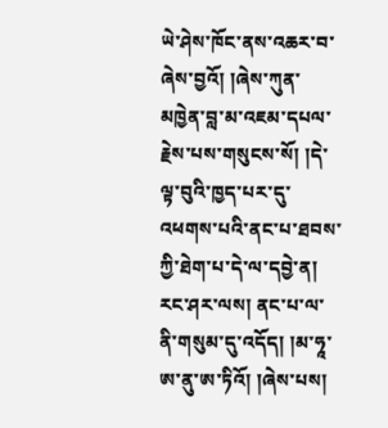ཡེ་ཤེས་ཁོང་ནས་འཆར་བ་ཞེས་བྱའོ། །ཞེས་ཀུན་མཁྱེན་བླ་མ་འཇམ་དཔལ་རྗེས་པས་གསུངས་སོ། །དེ་ལྟ་བུའི་ཁྱད་པར་དུ་འཕགས་པའི་ནང་པ་ཐབས་ཀྱི་ཐེག་པ་དེ་ལ་དབྱེ་ན། རང་ཤར་ལས། ནང་པ་ལ་ནི་གསུམ་དུ་འདོད། །མ་ཧཱ་ཨ་ནུ་ཨ་ཏིའོ། །ཞེས་པས།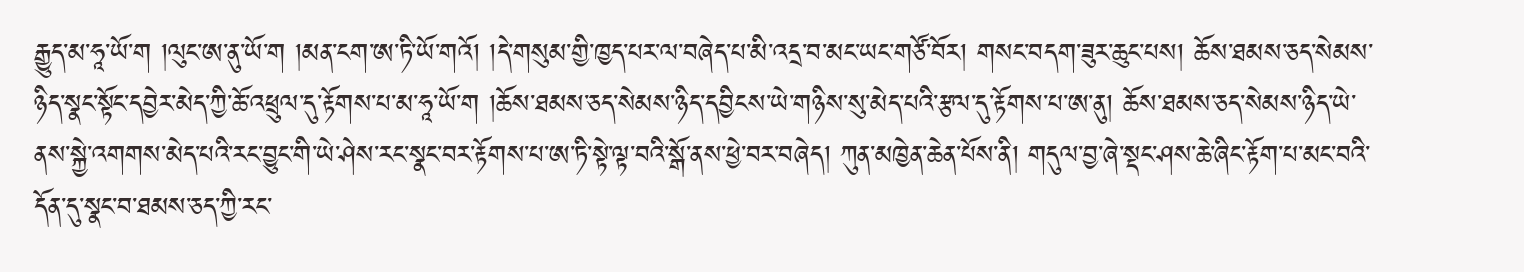རྒྱུད་མ་ཧཱ་ཡོ་ག །ལུང་ཨ་ནུ་ཡོ་ག །མན་ངག་ཨ་ཏི་ཡོ་གའོ། །དེ་གསུམ་གྱི་ཁྱད་པར་ལ་བཞེད་པ་མི་འདྲ་བ་མང་ཡང་གཙོ་བོར། གསང་བདག་ཟུར་ཆུང་པས། ཆོས་ཐམས་ཅད་སེམས་ཉིད་སྣང་སྟོང་དབྱེར་མེད་ཀྱི་ཆོ་འཕྲུལ་དུ་རྟོགས་པ་མ་ཧཱ་ཡོ་ག །ཆོས་ཐམས་ཅད་སེམས་ཉིད་དབྱིངས་ཡེ་གཉིས་སུ་མེད་པའི་རྩལ་དུ་རྟོགས་པ་ཨ་ནུ། ཆོས་ཐམས་ཅད་སེམས་ཉིད་ཡེ་ནས་སྐྱེ་འགགས་མེད་པའི་རང་བྱུང་གི་ཡེ་ཤེས་རང་སྣང་བར་རྟོགས་པ་ཨ་ཏི་སྟེ་ལྟ་བའི་སྒོ་ནས་ཕྱེ་བར་བཞེད། ཀུན་མཁྱེན་ཆེན་པོས་ནི། གདུལ་བྱ་ཞེ་སྡང་ཤས་ཆེ་ཞིང་རྟོག་པ་མང་བའི་དོན་དུ་སྣང་བ་ཐམས་ཅད་ཀྱི་རང་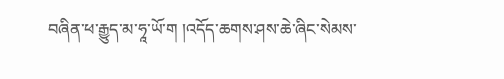བཞིན་ཕ་རྒྱུད་མ་ཧཱ་ཡོ་ག །འདོད་ཆགས་ཤས་ཆེ་ཞིང་སེམས་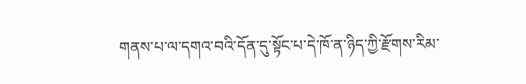གནས་པ་ལ་དགའ་བའི་དོན་དུ་སྟོང་པ་དེ་ཁོ་ན་ཉིད་ཀྱི་རྫོགས་རིམ་